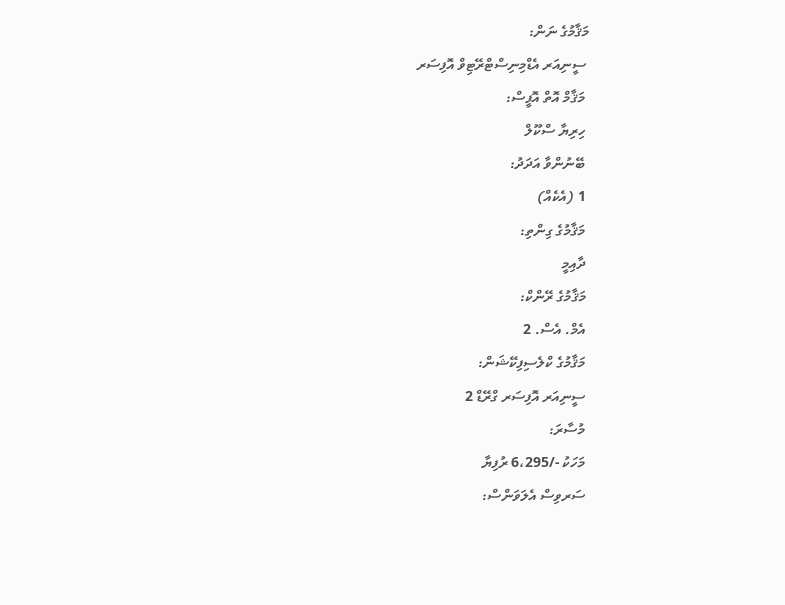މަޤާމުގެ ނަން:
 ސީނިއަރ އެޑްމިނިސްޓްރޭޓިވް އޮފިސަރ
 މަޤާމް އޮތް އޮފީސް:
 ހިރިޔާ ސްކޫލް
 ބޭނުންވާ އަދަދު:
 1 (އެކެއް)
 މަޤާމުގެ ގިންތި:
 ދާއިމީ
 މަޤާމުގެ ރޭންކް:
 އެމް. އެސް. 2
 މަޤާމުގެ ކްލެސިފިކޭޝަން:
 ސީނިއަރ އޮފިސަރ ގްރޭޑް 2
 މުސާރަ:
 މަހަކު -/6،295 ރުފިޔާ
 ސަރވިސް އެލަވަންސް: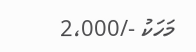މަހަކު -/2،000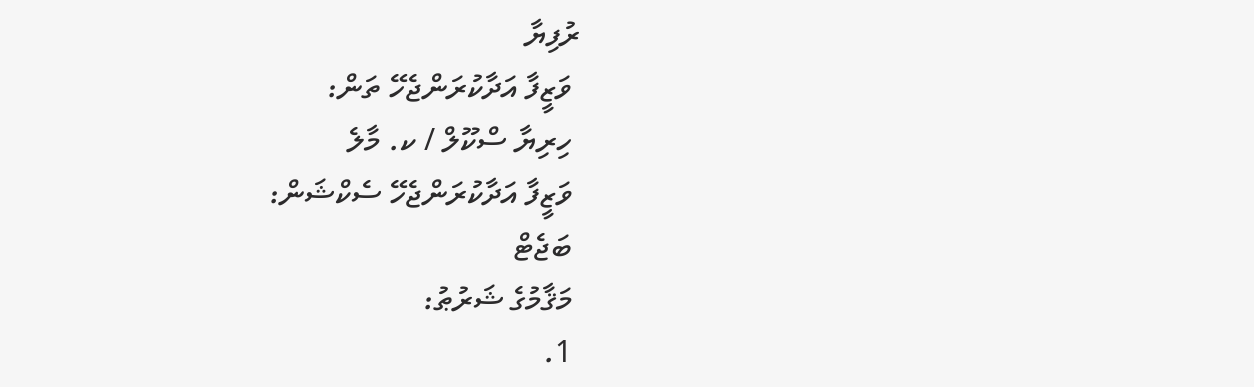ރުފިޔާ
 ވަޒީފާ އަދާކުރަންޖެހޭ ތަން:
 ހިރިޔާ ސްކޫލް / ކ. މާލެ
 ވަޒީފާ އަދާކުރަންޖެހޭ ސެކްޝަން:
 ބަޖެޓް
 މަޤާމުގެ ޝަރުޠު:
 1.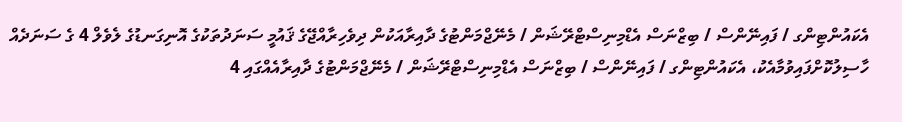އެކައުންޓިންގ / ފައިނޭންސް / ބިޒްނަސް އެޑްމިނިސްޓްރޭޝަން / މެނޭޖްމަންޓުގެ ދާއިރާއަކުން ދިވެހިރާއްޖޭގެ ޤައުމީ ސަނަދުތަކުގެ އޮނިގަނޑުގެ ލެވެލް 4 ގެ ސަނަދެއް ހާސިލުކޮށްފައިވުމާއެކު، އެކައުންޓިންގ / ފައިނޭންސް / ބިޒްނަސް އެޑްމިނިސްޓްރޭޝަން / މެނޭޖްމަންޓުގެ ދާއިރާއެއްގައި 4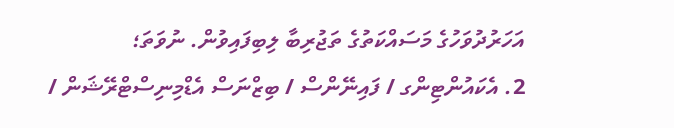އަހަރުދުވަހުގެ މަސައްކަތުގެ ތަޖުރިބާ ލިބިފައިވުން. ނުވަތަ؛
2. އެކައުންޓިންގ / ފައިނޭންސް / ބިޒްނަސް އެޑްމިނިސްޓްރޭޝަން /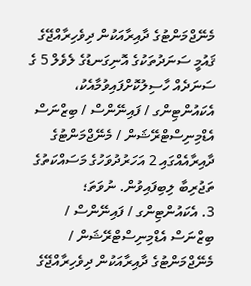މެނޭޖްމަންޓުގެ ދާއިރާއަކުން ދިވެހިރާއްޖޭގެ ޤައުމީ ސަނަދުތަކުގެ އޮނިގަނޑުގެ ލެވެލް 5 ގެ ސަނަދެއް ހާސިލުކޮށްފައިވުމާއެކު، އެކައުންޓިންގ / ފައިނޭންސް / ބިޒްނަސް އެޑްމިނިސްޓްރޭޝަން / މެނޭޖްމަންޓުގެ ދާއިރާއެއްގައި 2 އަހަރުދުވަހުގެ މަސައްކަތުގެ ތަޖުރިބާ ލިބިފައިވުން. ނުވަތަ؛
3. އެކައުންޓިންގ / ފައިނޭންސް / ބިޒްނަސް އެޑްމިނިސްޓްރޭޝަން / މެނޭޖްމަންޓުގެ ދާއިރާއަކުން ދިވެހިރާއްޖޭގެ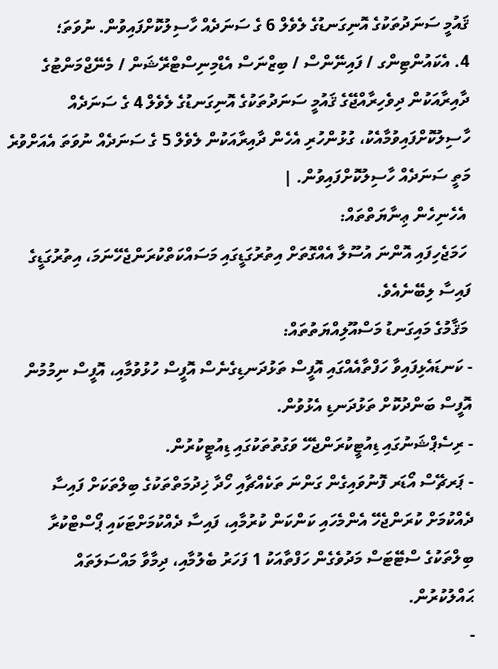ޤައުމީ ސަނަދުތަކުގެ އޮނިގަނޑުގެ ލެވެލް 6 ގެ ސަނަދެއް ހާސިލުކޮށްފައިވުން. ނުވަތަ؛
4. އެކައުންޓިންގ / ފައިނޭންސް / ބިޒްނަސް އެޑްމިނިސްޓްރޭޝަން / މެނޭޖްމަންޓުގެ ދާއިރާއަކުން ދިވެހިރާއްޖޭގެ ޤައުމީ ސަނަދުތަކުގެ އޮނިގަނޑުގެ ލެވެލް 4 ގެ ސަނަދެއް ހާސިލުކޮށްފައިވުމާއެކު، ގުޅުންހުރި އެހެން ދާއިރާއަކުން ލެވެލް 5 ގެ ސަނަދެއް ނުވަތަ އެއަށްވުރެ މަތީ ސަނަދެއް ހާސިލުކޮށްފައިވުން. |
 އެހެނިހެން ޢިނާޔަތްތައް:
 ހަމަޖެހިފައި އޮންނަ އުސޫލާ އެއްގޮތަށް އިތުރުގަޑީގައި މަސައްކަތްކުރަންޖެހޭނަމަ، އިތުރުގަޑީގެ ފައިސާ ލިބޭނެއެވެ.
 މަޤާމުގެ މައިގަނޑު މަސްއޫލިއްޔަތުތައް:
- ކަނޑައެޅިފައިވާ ހަފްތާއެއްގައި އޮފީސް ތަޅުދަނޑިގެނެސް އޮފީސް ހުޅުވުމާއި، އޮފީސް ނިމުމުން އޮފީސް ބަންދުކޮށް ތަޅުދަނޑި އެޅުވުން.
- ރިސެޕްޝަނުގައި ޑިއުޓީކުރަންޖެހޭ ވަގުތުތަކުގައި ޑިއުޓީކުރުން.
- ޕަރޗޭސް އޯޑަރ ފޮނުވައިގެން ގަންނަ ތަކެއްޗާއި ހޯދާ ޚިދުމަތްތަކުގެ ބިލްތަކަށް ފައިސާ ދެއްކުމަށް ކުރަންޖެހޭ އެންމެހައި ކަންކަން ކުރުމާއި، ފައިސާ ދެއްކުމަށްޓަކައި ޕޯސްޓްކުރާ ބިލްތަކުގެ ސްޓޭޓަސް މަދުވެގެން ހަފްތާއަކު 1 ފަހަރު ބެލުމާއި، ދިމާވާ މައްސަލަތައް ޙައްލުކުރުން.
-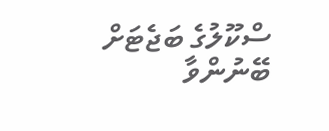ސްކޫލުގެ ބަޖެޓަށް ބޭނުންވާ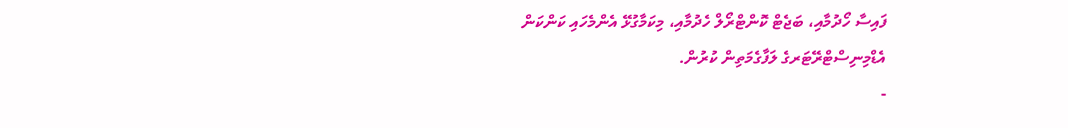ފައިސާ ހޯދުމާއި، ބަޖެޓް ކޮންޓްރޯލް ހެދުމާއި، މިކަމާގުޅޭ އެންމެހައި ކަންކަން އެޑްމިނިސްޓްރޭޓަރގެ ލަފާގެމަތިން ކުރުން.
-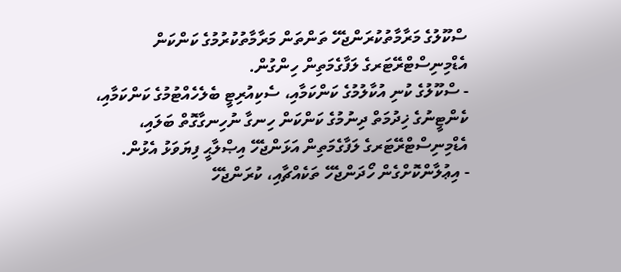ސްކޫލުގެ މަރާމާތުކުރަންޖެހޭ ތަންތަން މަރާމާތުކުރުމުގެ ކަންކަން އެޑްމިނިސްޓްރޭޓަރގެ ލަފާގެމަތިން ހިންގުން.
- ސްކޫލުގެ ކުނި އުކާލުމުގެ ކަންކަމާއި، ސެކިއުރިޓީ ބެލެހެއްޓުމުގެ ކަންކަމާއި، ކެންޓީނުގެ ޚިދުމަތް ދިނުމުގެ ކަންކަން ހިނގާ ނުހިނގާގޮތް ބަލައި، އެޑްމިނިސްޓްރޭޓަރގެ ލަފާގެމަތިން އަޅަންޖެހޭ އިޞްލާޙީ ފިޔަވަޅު އެޅުން.
- އިޢުލާންކޮށްގެން ހޯދަންޖެހޭ ތަކެއްޗާއި، ކުރަންޖެހޭ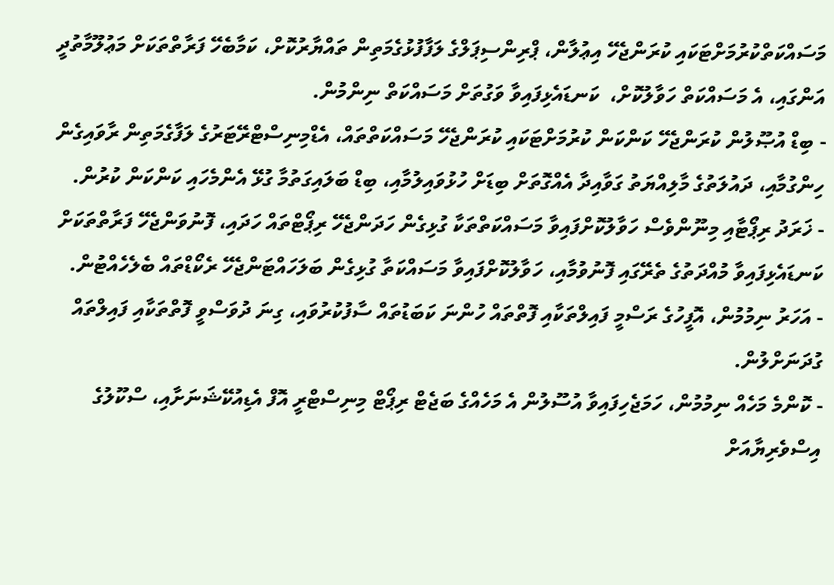މަސައްކަތްކުރުމަށްޓަކައި ކުރަންޖެހޭ އިޢުލާން، ޕްރިންސިޕަލްގެ ލަފާފުޅުގެމަތިން ތައްޔާރުކޮށް، ކަމާބެހޭ ފަރާތްތަކަށް މަޢުލޫމާތުދީ އަންގައި، އެ މަސައްކަތް ހަވާލުކޮށް،  ކަނޑައެޅިފައިވާ ވަގުތަށް މަސައްކަތް ނިންމުން.
- ބިޑް އުޞޫލުން ކުރަންޖެހޭ ކަންކަން ކުރުމަށްޓަކައި ކުރަންޖެހޭ މަސައްކަތްތައް، އެޑްމިނިސްޓްރޭޓަރުގެ ލަފާގެމަތިން ރާވައިގެން ހިންގުމާއި، ދައުލަތުގެ މާލިއްޔަތު ގަވާއިދާ އެއްގޮތަށް ބިޑަށް ހުޅުވައިލުމާއި، ބިޑް ބަލައިގަތުމާ ގުޅޭ އެންމެހައި ކަންކަން ކުރުން.
- ޚަރަދު ރިޕޯޓާއި މިނޫންވެސް ހަވާލުކޮށްފައިވާ މަސައްކަތްތަކާ ގުޅިގެން ހަދަންޖެހޭ ރިޕޯޓްތައް ހަދައި، ފޮނުވަންޖެހޭ ފަރާތްތަކަށް ކަނޑައެޅިފައިވާ މުއްދަތުގެ ތެރޭގައި ފޮނުވުމާއި، ހަވާލުކޮށްފައިވާ މަސައްކަތާ ގުޅިގެން ބަލަހައްޓަންޖެހޭ ރެކޯޑްތައް ބެލެހެއްޓުން.
- އަހަރު ނިމުމުން، އޮފީހުގެ ރަސްމީ ފައިލްތަކާއި ފޮތްތައް ހުންނަ ކަބަޑުތައް ސާފުކުރުވައި، ގިނަ ދުވަސްވީ ފޮތްތަކާއި ފައިލްތައް ގުދަނަށްލުން.
- ކޮންމެ މަހެއް ނިމުމުން، ހަމަޖެހިފައިވާ އުސޫލުން އެ މަހެއްގެ ބަޖެޓް ރިޕޯޓް މިނިސްޓްރީ އޮފް އެޑިއުކޭޝަނަށާއި، ސްކޫލުގެ އިސްވެރިޔާއަށް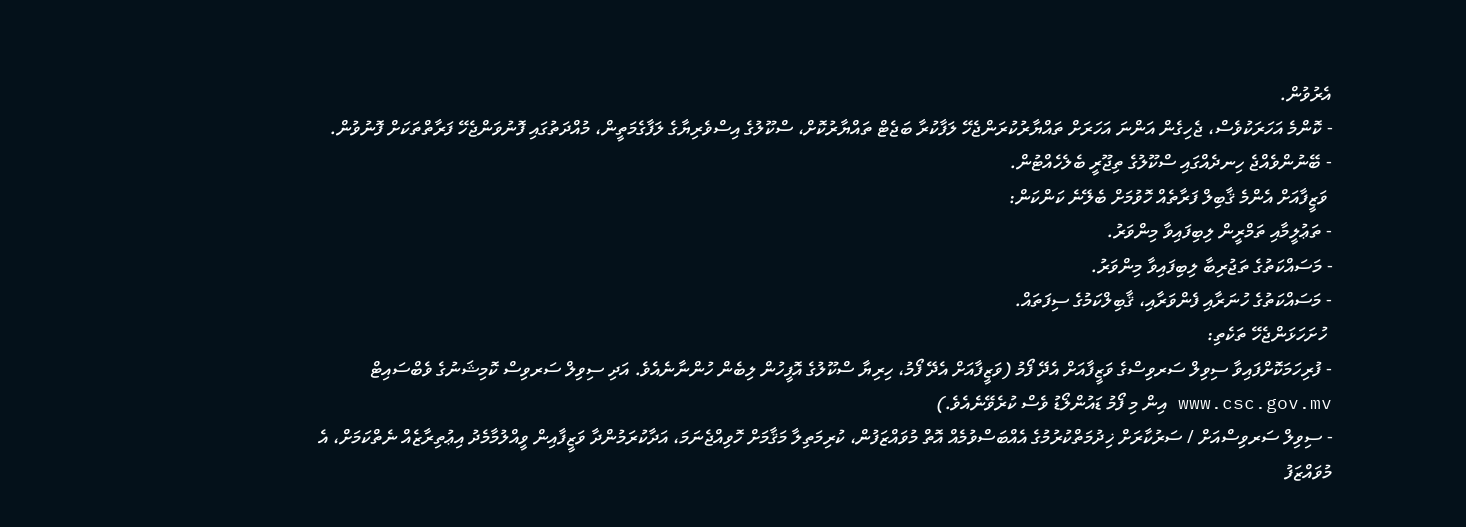އެރުވުން.
- ކޮންމެ އަހަރަކުވެސް، ޖެހިގެން އަންނަ އަހަރަށް ތައްޔާރުކުރަންޖެހޭ ލަފާކުރާ ބަޖެޓް ތައްޔާރުކޮށް، ސްކޫލުގެ އިސްވެރިޔާގެ ލަފާގެމަތީން، މުއްދަތުގައި ފޮނުވަންޖެހޭ ފަރާތްތަކަށް ފޮނުވުން.
- ބޭނުންވެއްޖެ ހިނދެއްގައި ސްކޫލުގެ ތިޖޫރީ ބެލެހެއްޓުން.
 ވަޒީފާއަށް އެންމެ ޤާބިލް ފަރާތެއް ހޮވުމަށް ބެލޭނެ ކަންކަން:
- ތަޢުލީމާއި ތަމްރީން ލިބިފައިވާ މިންވަރު.
- މަސައްކަތުގެ ތަޖުރިބާ ލިބިފައިވާ މިންވަރު.
- މަސައްކަތުގެ ހުނަރާއި ފެންވަރާއި، ޤާބިލްކަމުގެ ސިފަތައް.
 ހުށަހަޅަންޖެހޭ ތަކެތި:
- ފުރިހަމަކޮށްފައިވާ ސިވިލް ސަރވިސްގެ ވަޒީފާއަށް އެދޭ ފޯމު (ވަޒީފާއަށް އެދޭ ފޯމު، ހިރިޔާ ސްކޫލުގެ އޮފީހުން ލިބެން ހުންނާނެއެވެ. އަދި ސިވިލް ސަރވިސް ކޮމިޝަނުގެ ވެބްސައިޓް www.csc.gov.mv އިން މި ފޯމު ޑައުންލޯޑު ވެސް ކުރެވޭނެއެވެ.)
- ސިވިލް ސަރވިސްއަށް / ސަރުކާރަށް ޚިދުމަތްކުރުމުގެ އެއްބަސްވުމެއް އޮތް މުވައްޒަފުން، ކުރިމަތިލާ މަޤާމަށް ހޮވިއްޖެނަމަ، އަދާކުރަމުންދާ ވަޒީފާއިން ވީއްލުމާމެދު އިޢުތިރާޒެއް ނެތްކަމަށް، އެ މުވައްޒަފު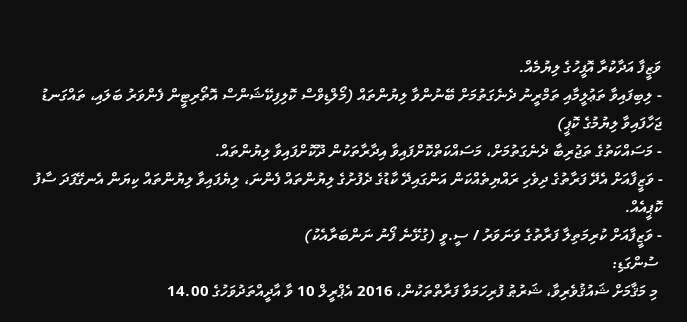ވަޒީފާ އަދާކުރާ އޮފީހުގެ ލިޔުމެއް.
- ލިބިފައިވާ ތަޢުލީމާއި ތަމްރީނު ދެނެގަތުމަށް ބޭނުންވާ ލިޔުންތައް (މޯލްޑިވްސް ކޮލިފިކޭޝަންސް އޮތޯރިޓީން ފެންވަރު ބަލައި، ތައްގަނޑު ޖަހާފައިވާ ލިޔުމުގެ ކޮޕީ)
- މަސައްކަތުގެ ތަޖުރިބާ ދެނެގަތުމަށް، މަސައްކަތްކޮށްފައިވާ އިދާރާތަކުން ދޫކޮށްފައިވާ ލިޔުންތައް.
- ވަޒީފާއަށް އެދޭ ފަރާތުގެ ދިވެހި ރައްޔިތެއްކަން އަންގައިދޭ ކާޑުގެ ދެފުށުގެ ލިޔުންތައް ފެންނަ، ލިޔެފައިވާ ލިޔުންތައް ކިޔަން އެނގޭފަދަ ސާފު ކޮޕީއެއް.
- ވަޒީފާއަށް ކުރިމަތިލާ ފަރާތުގެ ވަނަވަރު / ސީ.ވީ (ގުޅޭނެ ފޯނު ނަންބަރާއެކު)
 ސުންގަޑި:
 މި މަޤާމަށް ޝައުޤުވެރިވާ، ޝަރުޠު ފުރިހަމަވާ ފަރާތްތަކުން، 2016 އެޕްރީލް 10 ވާ އާދީއްތަދުވަހުގެ 14.00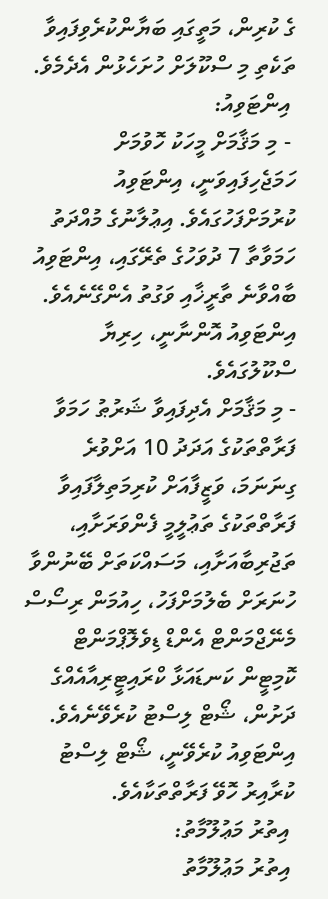ގެ ކުރިން، މަތީގައި ބަޔާންކުރެވިފައިވާ ތަކެތި މި ސްކޫލަށް ހުށަހެޅުން އެދެމެވެ.
 އިންޓަވިއު:
 - މި މަޤާމަށް މީހަކު ހޮވުމަށް ހަމަޖެހިފައިވަނީ، އިންޓަވިއު ކުރުމަށްފަހުގައެވެ. އިޢުލާނުގެ މުއްދަތު ހަމަވާތާ 7 ދުވަހުގެ ތެރޭގައި، އިންޓަވިއު ބާއްވާނެ ތާރީޚާއި ވަގުތު އެންގޭނެއެވެ. އިންޓަވިއު އޮންނާނީ، ހިރިޔާ ސްކޫލުގައެވެ.
- މި މަޤާމަށް އެދިފައިވާ ޝަރުޠު ހަމަވާ ފަރާތްތަކުގެ އަދަދު 10 އަށްވުރެ ގިނަނަމަ، ވަޒީފާއަށް ކުރިމަތިލާފައިވާ ފަރާތްތަކުގެ ތަޢުލީމީ ފެންވަރަށާއި، ތަޖުރިބާއަށާއި، މަސައްކަތަށް ބޭނުންވާ ހުނަރަށް ބެލުމަށްފަހު، ހިއުމަން ރިސޯސް މެނޭޖްމަންޓް އެންޑް ޑިވެލޮޕްމަންޓް ކޮމިޓީން ކަނޑައަޅާ ކްރައިޓީރިއާއެއްގެ ދަށުން، ޝޯޓް ލިސްޓު ކުރެވޭނެއެވެ. އިންޓަވިއު ކުރެވޭނީ، ޝޯޓް ލިސްޓު ކުރާއިރު ހޮވޭ ފަރާތްތަކާއެވެ.
 އިތުރު މަޢުލޫމާތު:
 އިތުރު މަޢުލޫމާތު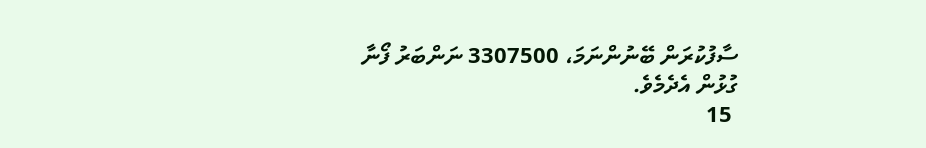ސާފުކުރަން ބޭނުންނަމަ، 3307500 ނަންބަރު ފޯނާ ގުޅުން އެދެމެވެ.
 15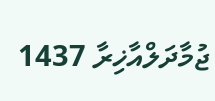ޖުމާދަލްއާޚިރާ 1437